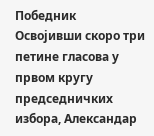Победник
Освојивши скоро три петине гласова у првом кругу председничких избора, Александар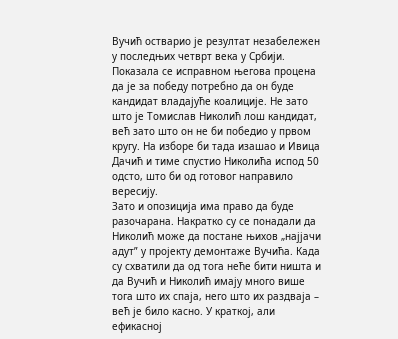Вучић остварио је резултат незабележен у последњих четврт века у Србији. Показала се исправном његова процена да је за победу потребно да он буде кандидат владајуће коалиције. Не зато што је Томислав Николић лош кандидат, већ зато што он не би победио у првом кругу. На изборе би тада изашао и Ивица Дачић и тиме спустио Николића испод 50 одсто, што би од готовог направило вересију.
Зато и опозиција има право да буде разочарана. Накратко су се понадали да Николић може да постане њихов „најјачи адут” у пројекту демонтаже Вучића. Када су схватили да од тога неће бити ништа и да Вучић и Николић имају много више тога што их спаја, него што их раздваја – већ је било касно. У краткој, али ефикасној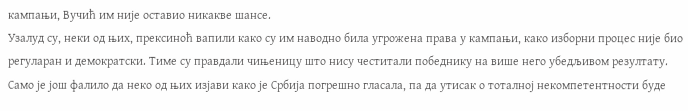кампањи, Вучић им није оставио никакве шансе.
Узалуд су, неки од њих, прексиноћ вапили како су им наводно била угрожена права у кампањи, како изборни процес није био регуларан и демократски. Тиме су правдали чињеницу што нису честитали победнику на више него убедљивом резултату. Само је још фалило да неко од њих изјави како је Србија погрешно гласала, па да утисак о тоталној некомпетентности буде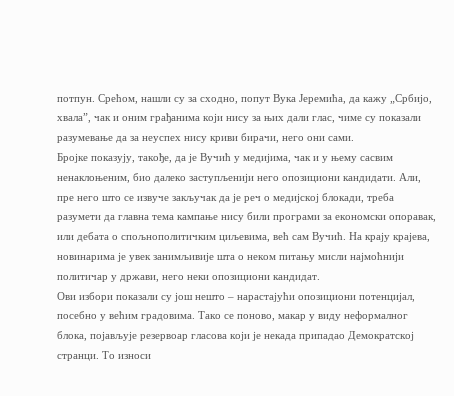потпун. Срећом, нашли су за сходно, попут Вука Јеремића, да кажу „Србијо, хвала”, чак и оним грађанима који нису за њих дали глас, чиме су показали разумевање да за неуспех нису криви бирачи, него они сами.
Бројке показују, такође, да је Вучић у медијима, чак и у њему сасвим ненаклоњеним, био далеко заступљенији него опозициони кандидати. Али, пре него што се извуче закључак да је реч о медијској блокади, треба разумети да главна тема кампање нису били програми за економски опоравак, или дебата о спољнополитичким циљевима, већ сам Вучић. На крају крајева, новинарима је увек занимљивије шта о неком питању мисли најмоћнији политичар у држави, него неки опозициони кандидат.
Ови избори показали су још нешто – нарастајући опозициони потенцијал, посебно у већим градовима. Тако се поново, макар у виду неформалног блока, појављује резервоар гласова који је некада припадао Демократској странци. То износи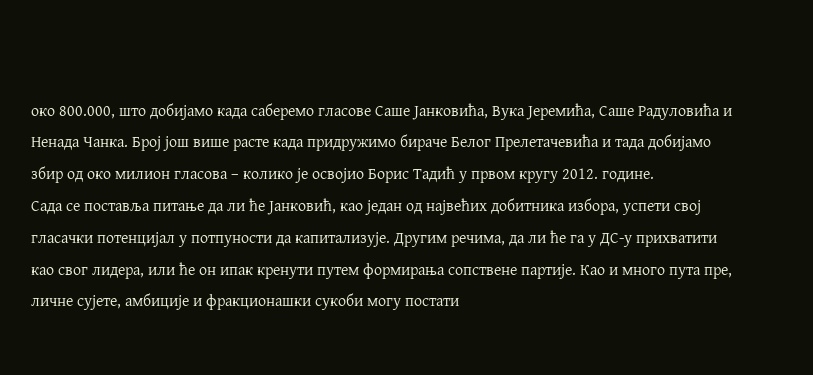око 800.000, што добијамо када саберемо гласове Саше Јанковића, Вука Јеремића, Саше Радуловића и Ненада Чанка. Број још више расте када придружимо бираче Белог Прелетачевића и тада добијамо збир од око милион гласова – колико је освојио Борис Тадић у првом кругу 2012. године.
Сада се поставља питање да ли ће Јанковић, као један од највећих добитника избора, успети свој гласачки потенцијал у потпуности да капитализује. Другим речима, да ли ће га у ДС-у прихватити као свог лидера, или ће он ипак кренути путем формирања сопствене партије. Као и много пута пре, личне сујете, амбиције и фракционашки сукоби могу постати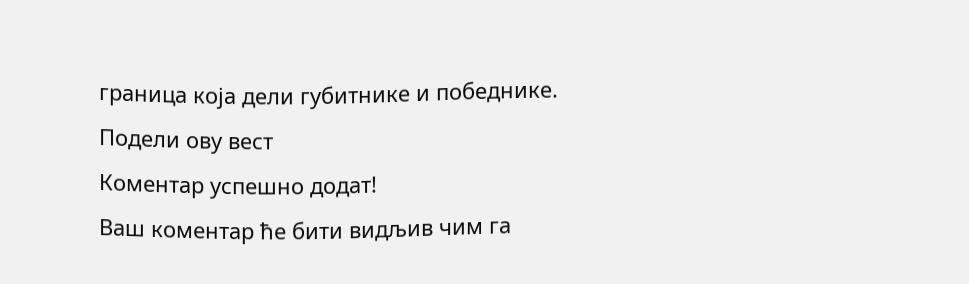граница која дели губитнике и победнике.
Подели ову вест
Комeнтар успeшно додат!
Ваш комeнтар ћe бити видљив чим га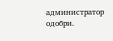администратор одобри.